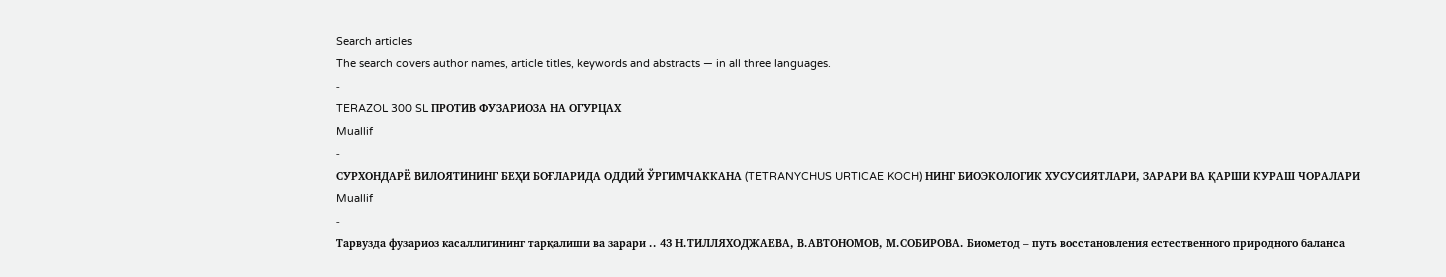Search articles
The search covers author names, article titles, keywords and abstracts — in all three languages.
-
TERAZOL 300 SL ПРОТИВ ФУЗАРИОЗА НА ОГУРЦАХ
Muallif
-
СУРХОНДАРЁ ВИЛОЯТИНИНГ БЕҲИ БОҒЛАРИДА ОДДИЙ ЎРГИМЧАККАНА (TETRANYCHUS URTICAE KOCH) НИНГ БИОЭКОЛОГИК ХУСУСИЯТЛАРИ, ЗАРАРИ ВА ҚАРШИ КУРАШ ЧОРАЛАРИ
Muallif
-
Тарвузда фузариоз касаллигининг тарқалиши ва зарари .. 43 Н.ТИЛЛЯХОДЖАЕВА, В.АВТОНОМОВ, М.СОБИРОВА. Биометод – путь восстановления естественного природного баланса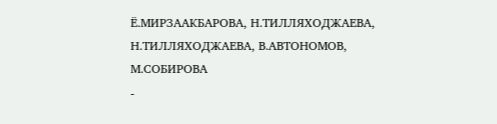Ё.МИРЗААКБАРОВА, Н.ТИЛЛЯХОДЖАЕВА, Н.ТИЛЛЯХОДЖАЕВА, В.АВТОНОМОВ, М.СОБИРОВА
-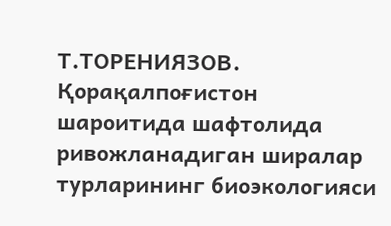Т.ТОРЕНИЯЗОВ. Қорақалпоғистон шароитида шафтолида ривожланадиган ширалар турларининг биоэкологияси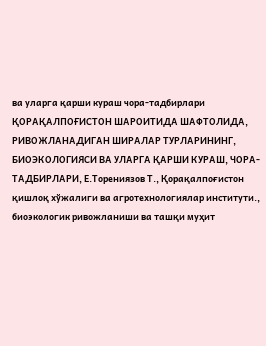ва уларга қарши кураш чора-тадбирлари
ҚОРАҚАЛПОҒИСТОН ШАРОИТИДА ШАФТОЛИДА, РИВОЖЛАНАДИГАН ШИРАЛАР ТУРЛАРИНИНГ, БИОЭКОЛОГИЯСИ ВА УЛАРГА ҚАРШИ КУРАШ, ЧОРА-ТАДБИРЛАРИ, Е.Торениязов Т., Қорақалпоғистон қишлоқ хўжалиги ва агротехнологиялар институти., биоэкологик ривожланиши ва ташқи муҳит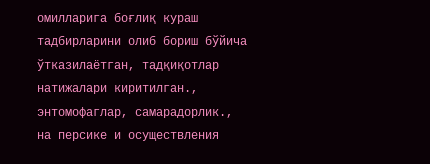омилларига боғлиқ кураш тадбирларини олиб бориш бўйича ўтказилаётган, тадқиқотлар натижалари киритилган., энтомофаглар, самарадорлик., на персике и осуществления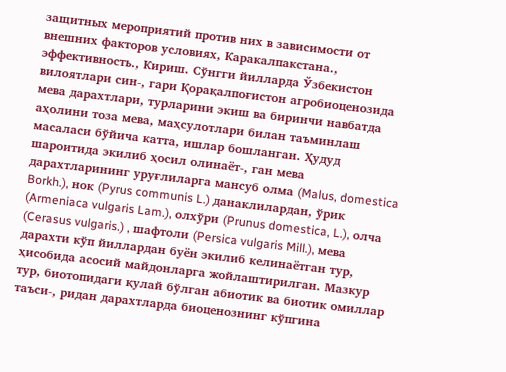защитных мероприятий против них в зависимости от внешних факторов условиях, Каракалпакстана., эффективность., Кириш. Сўнгги йилларда Ўзбекистон вилоятлари син-, гари Қорақалпоғистон агробиоценозида мева дарахтлари, турларини экиш ва биринчи навбатда аҳолини тоза мева, маҳсулотлари билан таъминлаш масаласи бўйича катта, ишлар бошланган. Ҳудуд шароитида экилиб ҳосил олинаёт-, ган мева дарахтларининг уруғлиларга мансуб олма (Malus, domestica Borkh.), нок (Pyrus communis L.) данаклилардан, ўрик (Armeniaca vulgaris Lam.), олхўри (Prunus domestica, L.), олча (Cerasus vulgaris.) , шафтоли (Persica vulgaris Mill.), мева дарахти кўп йиллардан буён экилиб келинаётган тур, ҳисобида асосий майдонларга жойлаштирилган. Мазкур тур, биотопидаги қулай бўлган абиотик ва биотик омиллар таъси-, ридан дарахтларда биоценознинг кўпгина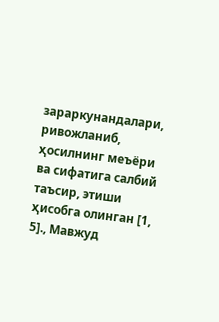зараркунандалари, ривожланиб, ҳосилнинг меъёри ва сифатига салбий таъсир, этиши ҳисобга олинган [1, 5]., Мавжуд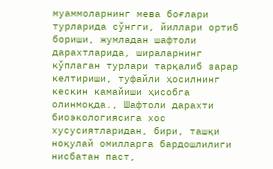муаммоларнинг мева боғлари турларида сўнгги, йиллари ортиб бориши, жумладан шафтоли дарахтларида, шираларнинг кўплаган турлари тарқалиб зарар келтириши, туфайли ҳосилнинг кескин камайиши ҳисобга олинмоқда., Шафтоли дарахти биоэкологиясига хос хусусиятларидан, бири, ташқи ноқулай омилларга бардошлилиги нисбатан паст,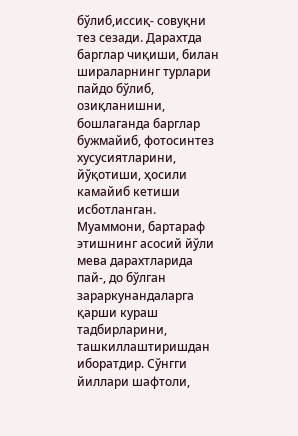бўлиб,иссиқ- совуқни тез сезади. Дарахтда барглар чиқиши, билан шираларнинг турлари пайдо бўлиб, озиқланишни, бошлаганда барглар бужмайиб, фотосинтез хусусиятларини, йўқотиши, ҳосили камайиб кетиши исботланган. Муаммони, бартараф этишнинг асосий йўли мева дарахтларида пай-, до бўлган зараркунандаларга қарши кураш тадбирларини, ташкиллаштиришдан иборатдир. Сўнгги йиллари шафтоли,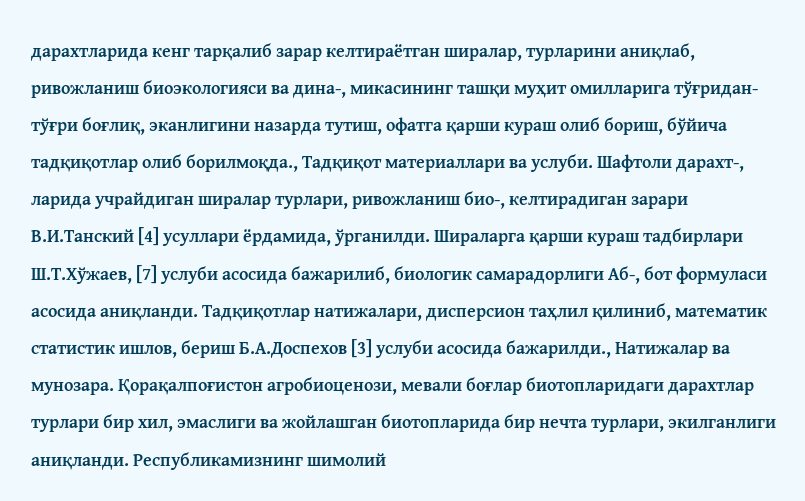дарахтларида кенг тарқалиб зарар келтираётган ширалар, турларини аниқлаб, ривожланиш биоэкологияси ва дина-, микасининг ташқи муҳит омилларига тўғридан-тўғри боғлиқ, эканлигини назарда тутиш, офатга қарши кураш олиб бориш, бўйича тадқиқотлар олиб борилмоқда., Тадқиқот материаллари ва услуби. Шафтоли дарахт-, ларида учрайдиган ширалар турлари, ривожланиш био-, келтирадиган зарари В.И.Танский [4] усуллари ёрдамида, ўрганилди. Шираларга қарши кураш тадбирлари Ш.Т.Хўжаев, [7] услуби асосида бажарилиб, биологик самарадорлиги Аб-, бот формуласи асосида аниқланди. Тадқиқотлар натижалари, дисперсион таҳлил қилиниб, математик статистик ишлов, бериш Б.А.Доспехов [3] услуби асосида бажарилди., Натижалар ва мунозара. Қорақалпоғистон агробиоценози, мевали боғлар биотопларидаги дарахтлар турлари бир хил, эмаслиги ва жойлашган биотопларида бир нечта турлари, экилганлиги аниқланди. Республикамизнинг шимолий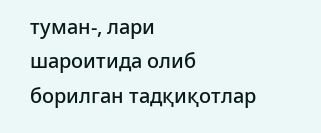туман-, лари шароитида олиб борилган тадқиқотлар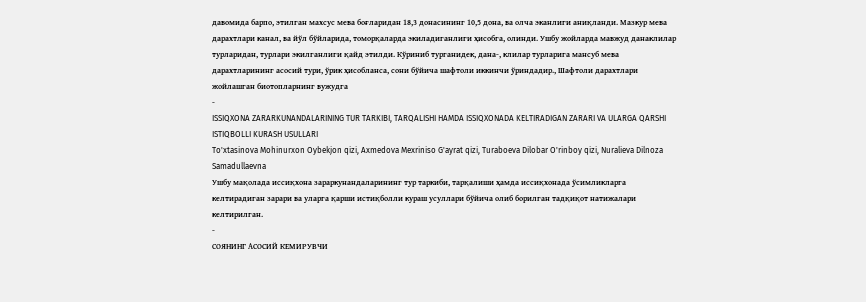давомида барпо, этилган махсус мева боғларидан 18,3 донасининг 10,5 дона, ва олча эканлиги аниқланди. Мазкур мева дарахтлари канал, ва йўл бўйларида, томорқаларда экиладиганлиги ҳисобга, олинди. Ушбу жойларда мавжуд данаклилар турларидан, турлари экилганлиги қайд этилди. Кўриниб турганидек, дана-, клилар турларига мансуб мева дарахтларининг асосий тури, ўрик ҳисобланса, сони бўйича шафтоли иккинчи ўриндадир., Шафтоли дарахтлари жойлашган биотопларнинг вужудга
-
ISSIQXONA ZARARKUNANDALARINING TUR TARKIBI, TARQALISHI HAMDA ISSIQXONADA KELTIRADIGAN ZARARI VA ULARGA QARSHI ISTIQBOLLI KURASH USULLARI
To'xtasinova Mohinurxon Oybekjon qizi, Axmedova Mexriniso G'ayrat qizi, Turaboeva Dilobar O'rinboy qizi, Nuralieva Dilnoza Samadullaevna
Ушбу мақолада иссиқхона зараркунандаларининг тур таркиби, тарқалиши ҳамда иссиқхонада ўсимликларга келтирадиган зарари ва уларга қарши истиқболли кураш усуллари бўйича олиб борилган тадқиқот натижалари келтирилган.
-
СОЯНИНГ АСОСИЙ КЕМИРУВЧИ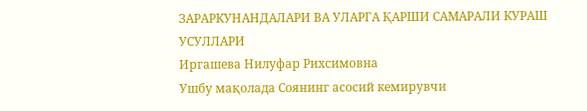ЗАРАРКУНАНДАЛАРИ ВА УЛАРГА ҚАРШИ САМАРАЛИ КУРАШ УСУЛЛАРИ
Иргашева Нилуфар Рихсимовна
Ушбу мақолада Соянинг асосий кемирувчи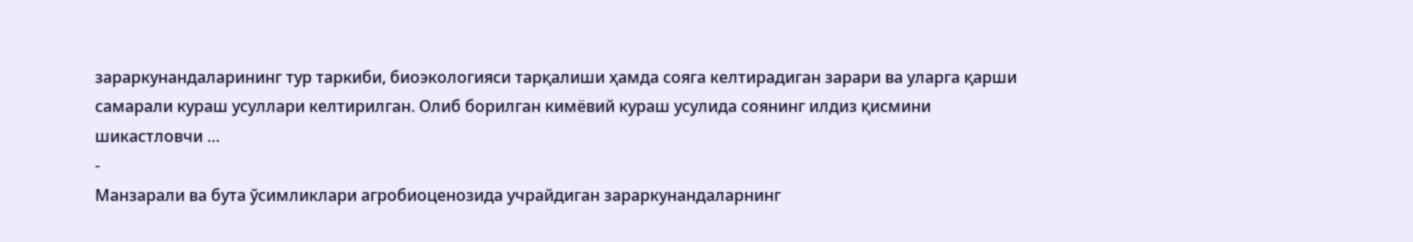зараркунандаларининг тур таркиби, биоэкологияси тарқалиши ҳамда сояга келтирадиган зарари ва уларга қарши самарали кураш усуллари келтирилган. Олиб борилган кимёвий кураш усулида соянинг илдиз қисмини шикастловчи …
-
Манзарали ва бута ўсимликлари агробиоценозида учрайдиган зараркунандаларнинг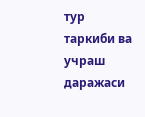тур таркиби ва учраш даражаси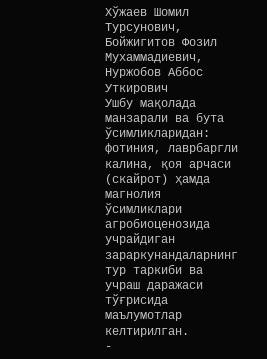Хўжаев Шомил Турсунович, Бойжигитов Фозил Мухаммадиевич, Нуржобов Аббос Уткирович
Ушбу мақолада манзарали ва бута ўсимликларидан: фотиния, лаврбаргли калина, қоя арчаси (скайрот) ҳамда магнолия ўсимликлари агробиоценозида учрайдиган зараркунандаларнинг тур таркиби ва учраш даражаси тўғрисида маълумотлар келтирилган.
-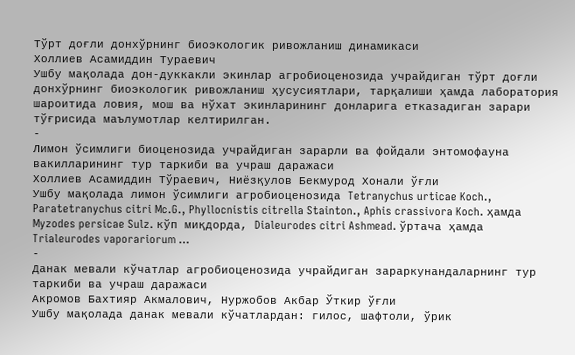Тўрт доғли донхўрнинг биоэкологик ривожланиш динамикаси
Холлиев Асамиддин Тураевич
Ушбу мақолада дон-дуккакли экинлар агробиоценозида учрайдиган тўрт доғли донхўрнинг биоэкологик ривожланиш ҳусусиятлари, тарқалиши ҳамда лаборатория шароитида ловия, мош ва нўхат экинларининг донларига етказадиган зарари тўғрисида маълумотлар келтирилган.
-
Лимон ўсимлиги биоценозида учрайдиган зарарли ва фойдали энтомофауна вакилларининг тур таркиби ва учраш даражаси
Холлиев Асамиддин Тўраевич, Ниёзқулов Бекмурод Хонали ўғли
Ушбу мақолада лимон ўсимлиги агробиоценозида Tetranychus urticae Koch., Paratetranychus citri Mc.G., Phyllocnistis citrella Stainton., Aphis crassivora Koch. ҳамда Myzodes persicae Sulz. кўп миқдорда, Dialeurodes citri Ashmead. ўртача ҳамда Trialeurodes vaporariorum …
-
Данак мевали кўчатлар агробиоценозида учрайдиган зараркунандаларнинг тур таркиби ва учраш даражаси
Акромов Бахтияр Акмалович, Нуржобов Акбар Ўткир ўғли
Ушбу мақолада данак мевали кўчатлардан: гилос, шафтоли, ўрик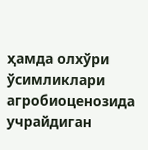ҳамда олхўри ўсимликлари агробиоценозида учрайдиган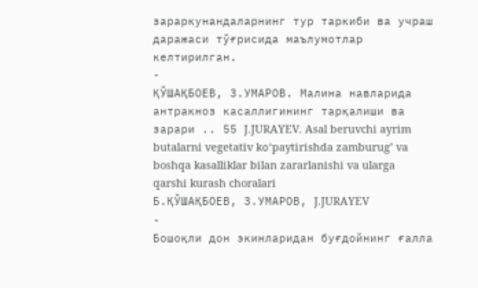зараркунандаларнинг тур таркиби ва учраш даражаси тўғрисида маълумотлар келтирилган.
-
ҚЎШАҚБОЕВ, З.УМАРОВ. Малина навларида антракноз касаллигининг тарқалиши ва зарари .. 55 J.JURAYEV. Asal beruvchi ayrim butalarni vegetativ kо‘paytirishda zamburug’ va boshqa kasalliklar bilan zararlanishi va ularga qarshi kurash choralari
Б.ҚЎШАҚБОЕВ, З.УМАРОВ, J.JURAYEV
-
Бошоқли дон экинларидан буғдойнинг ғалла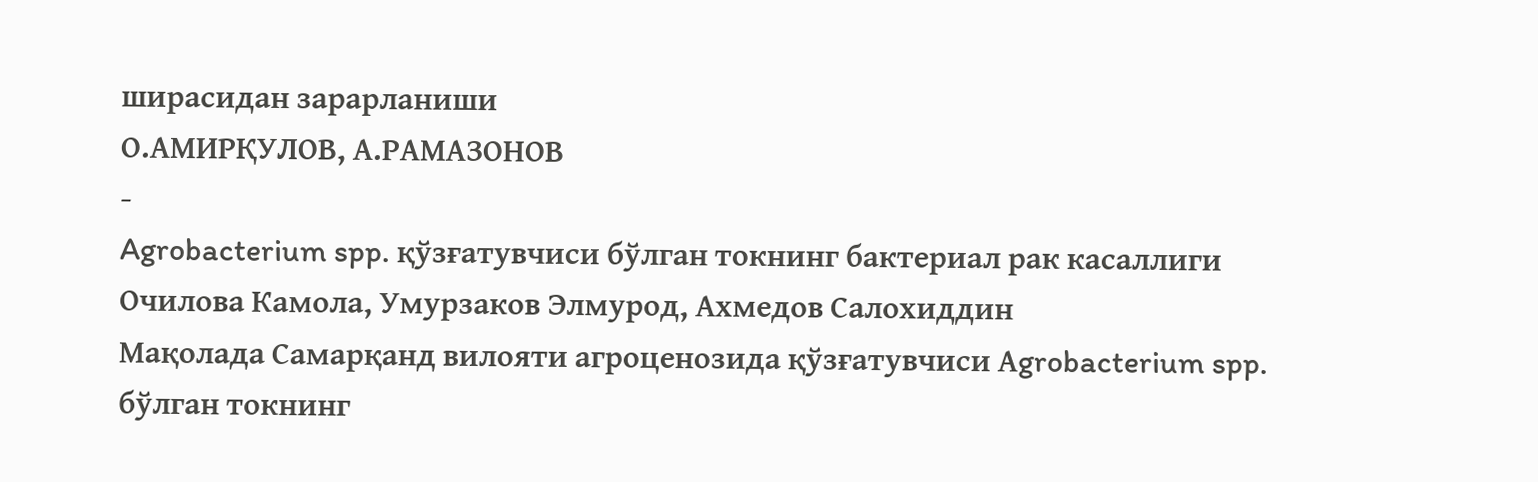ширасидан зарарланиши
О.АМИРҚУЛОВ, А.РАМАЗОНОВ
-
Agrobacterium spp. қўзғатувчиси бўлган токнинг бактериал рак касаллиги
Очилова Камола, Умурзаков Элмурод, Ахмедов Салохиддин
Мақолада Самарқанд вилояти агроценозида қўзғатувчиси Аgrobacterium spp. бўлган токнинг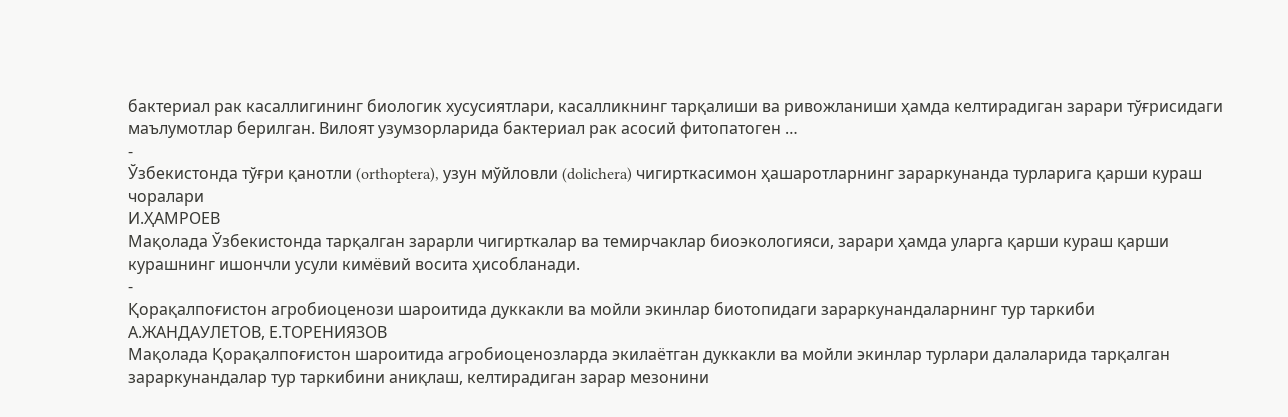бактериал рак касаллигининг биологик хусусиятлари, касалликнинг тарқалиши ва ривожланиши ҳамда келтирадиган зарари тўғрисидаги маълумотлар берилган. Вилоят узумзорларида бактериал рак асосий фитопатоген …
-
Ўзбекистонда тўғри қанотли (orthoptera), узун мўйловли (dolichera) чигирткасимон ҳашаротларнинг зараркунанда турларига қарши кураш чоралари
И.ҲАМРОЕВ
Мақолада Ўзбекистонда тарқалган зарарли чигирткалар ва темирчаклар биоэкологияси, зарари ҳамда уларга қарши кураш қарши курашнинг ишончли усули кимёвий восита ҳисобланади.
-
Қорақалпоғистон агробиоценози шароитида дуккакли ва мойли экинлар биотопидаги зараркунандаларнинг тур таркиби
А.ЖАНДАУЛЕТОВ, Е.ТОРЕНИЯЗОВ
Мақолада Қорақалпоғистон шароитида агробиоценозларда экилаётган дуккакли ва мойли экинлар турлари далаларида тарқалган зараркунандалар тур таркибини аниқлаш, келтирадиган зарар мезонини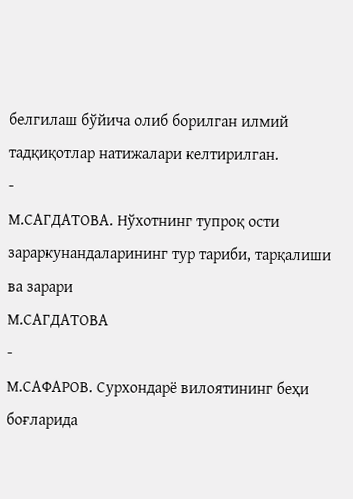белгилаш бўйича олиб борилган илмий тадқиқотлар натижалари келтирилган.
-
М.САГДАТОВА. Нўхотнинг тупроқ ости зараркунандаларининг тур тариби, тарқалиши ва зарари
М.САГДАТОВА
-
М.САФАРОВ. Сурхондарё вилоятининг беҳи боғларида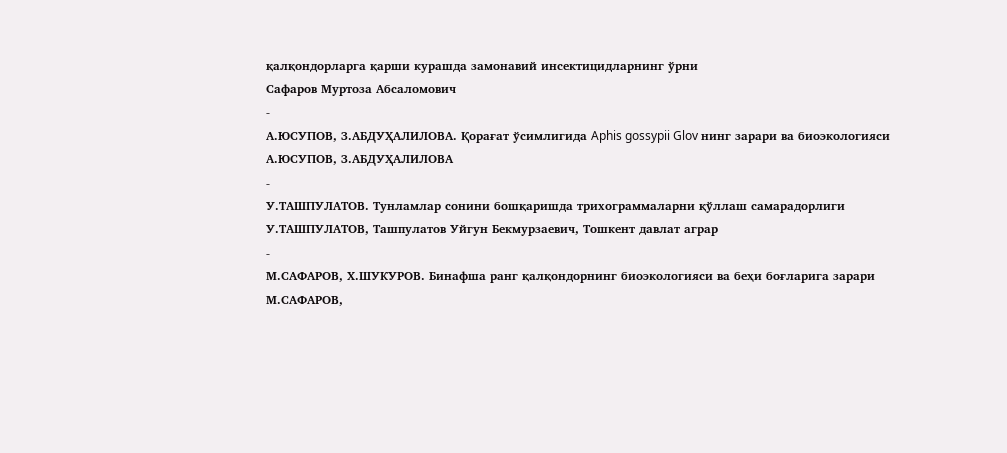қалқондорларга қарши курашда замонавий инсектицидларнинг ўрни
Сафаров Муртоза Абсаломович
-
А.ЮСУПОВ, З.АБДУҲАЛИЛОВА. Қорағат ўсимлигида Aphis gossypii Glov нинг зарари ва биоэкологияси
А.ЮСУПОВ, З.АБДУҲАЛИЛОВА
-
У.ТАШПУЛАТОВ. Тунламлар сонини бошқаришда трихограммаларни қўллаш самарадорлиги
У.ТАШПУЛАТОВ, Ташпулатов Уйгун Бекмурзаевич, Тошкент давлат аграр
-
М.САФАРОВ, Х.ШУКУРОВ. Бинафша ранг қалқондорнинг биоэкологияси ва беҳи боғларига зарари
М.САФАРОВ,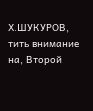Х.ШУКУРОВ, тить внимание на, Второй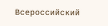Всероссийский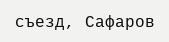съезд, Сафаров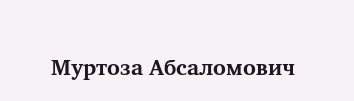Муртоза Абсаломович